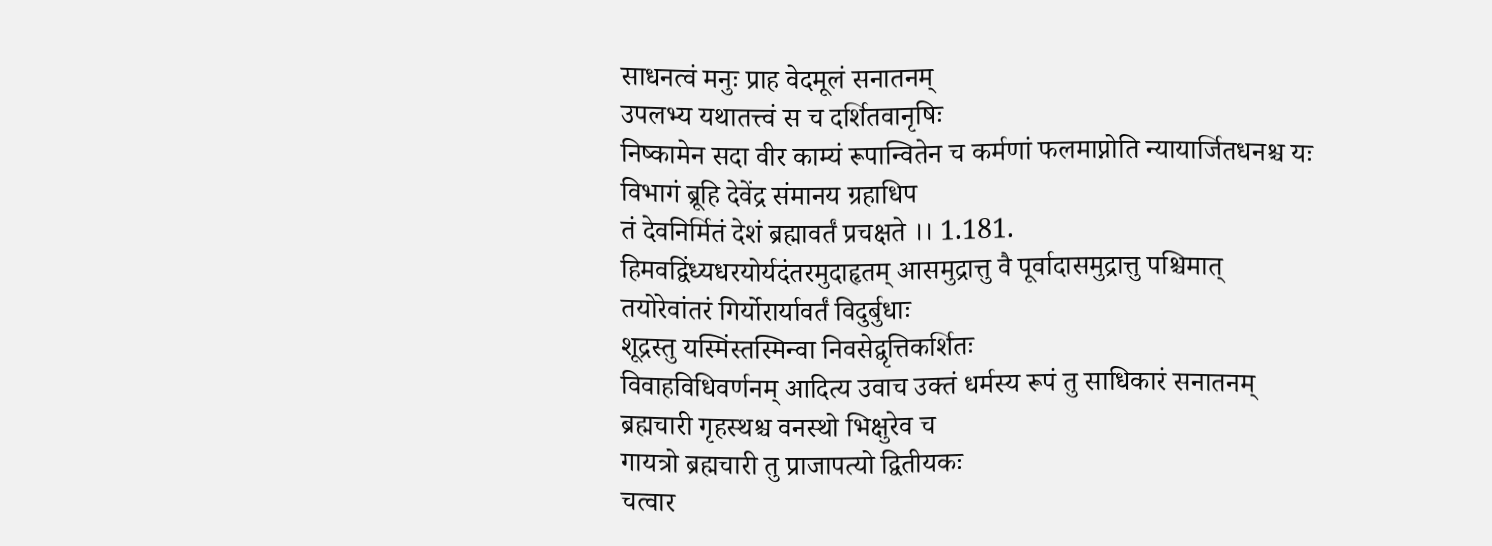साधनत्वं मनुः प्राह वेदमूलं सनातनम्
उपलभ्य यथातत्त्वं स च दर्शितवानृषिः
निष्कामेन सदा वीर काम्यं रूपान्वितेन च कर्मणां फलमाप्नोति न्यायार्जितधनश्च यः
विभागं ब्रूहि देवेंद्र संमानय ग्रहाधिप
तं देवनिर्मितं देशं ब्रह्मावर्तं प्रचक्षते ।। 1.181.
हिमवद्विंध्यधरयोर्यदंतरमुदाहृतम् आसमुद्रात्तु वै पूर्वादासमुद्रात्तु पश्चिमात्
तयोरेवांतरं गिर्योरार्यावर्तं विदुर्बुधाः
शूद्रस्तु यस्मिंस्तस्मिन्वा निवसेद्वृत्तिकर्शितः
विवाहविधिवर्णनम् आदित्य उवाच उक्तं धर्मस्य रूपं तु साधिकारं सनातनम्
ब्रह्मचारी गृहस्थश्च वनस्थो भिक्षुरेव च
गायत्रो ब्रह्मचारी तु प्राजापत्यो द्वितीयकः
चत्वार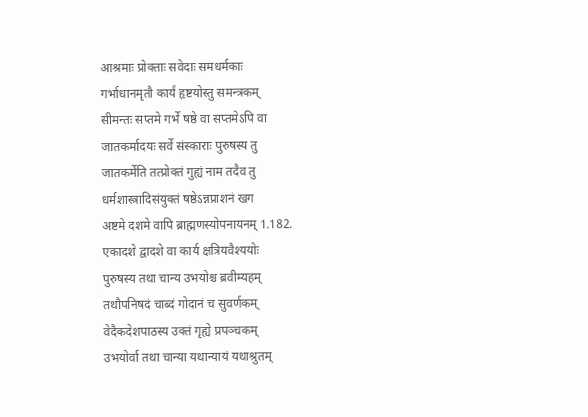आश्रमाः प्रोक्ताः सवेदाः समधर्मकाः
गर्भाधानमृतौ कार्यं हृष्टयोस्तु समन्त्रकम्
सीमन्तः सप्तमे गर्भे षष्ठे वा सप्तमेऽपि वा
जातकर्मादयः सर्वे संस्काराः पुरुषस्य तु
जातकर्मेति तत्प्रोक्तं गुह्यं नाम तदैव तु
धर्मशास्त्रादिसंयुक्तं षष्ठेऽन्नप्राशनं खग
अष्टमे दशमे वापि ब्राह्मणस्योपनायनम् 1.182.
एकादशे द्वादशे वा कार्य क्षत्रियवैश्ययोः
पुरुषस्य तथा चान्य उभयोश्च ब्रवीम्यहम्
तथौपनिषदं चाब्दं गोदानं च सुवर्णकम्
वेदैकदेशपाठस्य उक्तं गृह्ये प्रपञ्चकम्
उभयोर्वा तथा चान्या यथान्यायं यथाश्रुतम्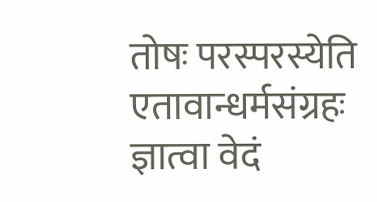तोषः परस्परस्येति एतावान्धर्मसंग्रहः
ज्ञात्वा वेदं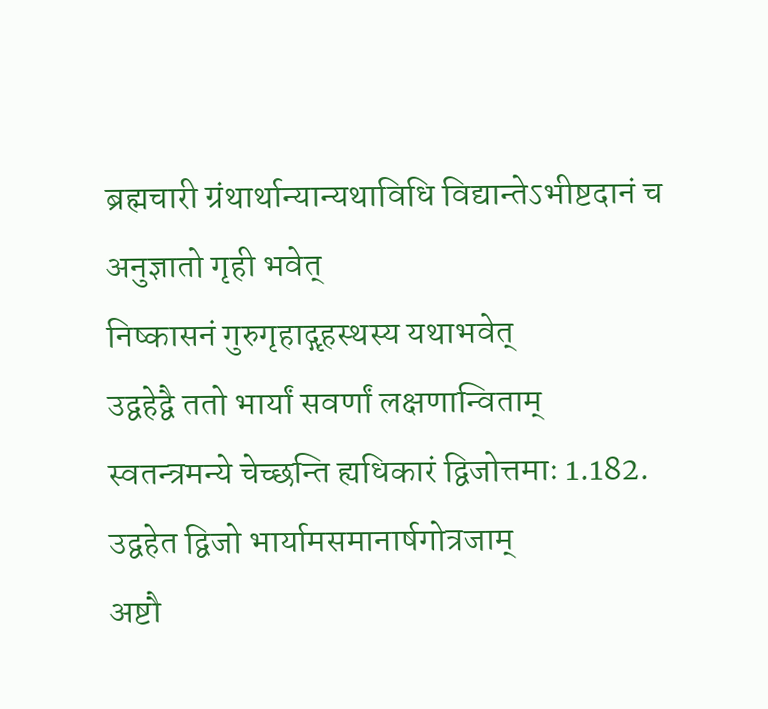ब्रह्मचारी ग्रंथार्थान्यान्यथाविधि विद्यान्तेऽभीष्टदानं च अनुज्ञातो गृही भवेत्
निष्कासनं गुरुगृहाद्गृहस्थस्य यथाभवेत्
उद्वहेद्वै ततो भार्यां सवर्णां लक्षणान्विताम्
स्वतन्त्रमन्ये चेच्छन्ति ह्यधिकारं द्विजोत्तमाः 1.182.
उद्वहेत द्विजो भार्यामसमानार्षगोत्रजाम्
अष्टौ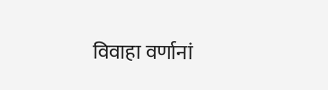विवाहा वर्णानां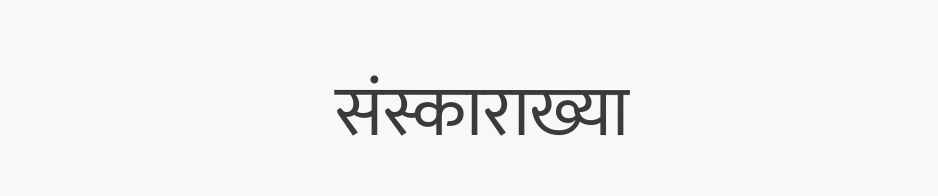संस्काराख्या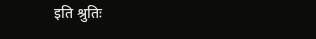इति श्रुतिः